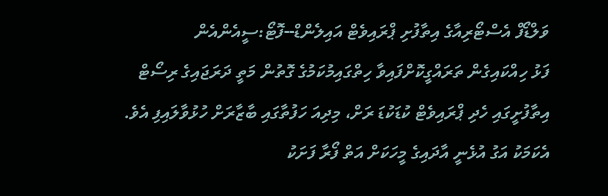ވަލްޑޯފް އެސްޓޯރިއާގެ އިތާފުށި ޕްރައިވެޓް އައިލެންޑް--ފޮޓޯ:ސީއެންއެން
ފަޅު ހިއްކައިގެން ތަރައްގީކޮށްފައިވާ ހިތްގައިމުކަމުގެ ގޮތުން މަތީ ދަރަޖައިގެ ރިސޯޓް އިތާފުށީގައި ހެދި ޕްރައިވެޓް ކުޑަކުޑަ ރަށް، މިދިއަ ހަފުތާގައި ބާޒާރަށް ހުޅުވާލައިފި އެވެ. އެކަމަކު އަގު އުޅެނީ އާދައިގެ މީހަކަށް އަތް ފޯރާ ފަށަކު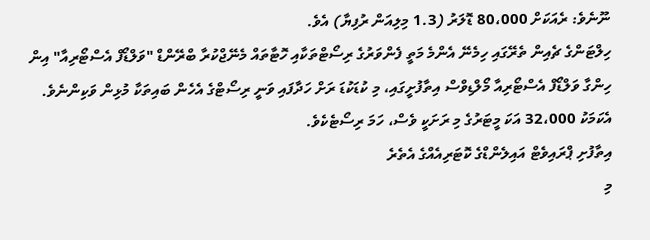ނޫނެވެ: ރެއަކަށް 80،000 ޑޮލަރު (1.3 މިލިއަން ރުފިޔާ) އެވެ.
ހިލްޓަންގެ ޗެއިން ތެރޭގައި ހިމެނޭ އެންމެ މަތީ ފެންވަރުގެ ރިސޯޓްތަކާއި ހޮޓާތައް މެނޭޖްކުރާ ބްރޭންޑް "ވަލްޑޯފް އެސްޓޯރިއާ" އިން ހިންގާ ވަލްޑޯފް އެސްޓޯރިއާ މޯލްޑިވްސް އިތާފުށީގައި، މި ކުޑަކުޑަ ރަށް ހަދާފައި ވަނީ ރިސޯޓްގެ އެހެން ބައިތަކާ މުޅިން ވަކިންނެވެ. އެކަމަކު 32،000 އަކަ މީޓަރުގެ މި ރަށަކީ ވެސް، ހަމަ ރިސޯޓެކެވެ.
އިތާފުށި ޕްރައިވެޓް އައިލެންޑްގެ ކޮޓަރިއެއްގެ އެތެރެ
މި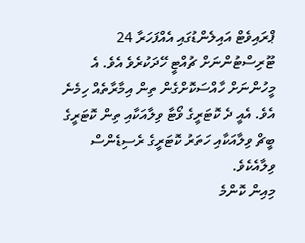ޕްރައިވެޓް އައިލެންޑުގައި އެއްފަހަރާ 24 ޓޫރިސްޓުންނަށް ޗުއްޓީ ހޭދަކުރެވެ އެވެ. އެ މީހުންނަށް ހާއްސަކޮށްގެން ތިން އިމާރާތެއް ހިމެނެ އެވެ. އެއީ ދެ ކޮޓަރީގެ ވޯޓާ ވިލާއަކާއި ތިން ކޮޓަރީގެ ބީޗް ވިލާއަކާއި ހަތަރު ކޮޓަރީގެ ރެސިޑެންސް ވިލާއެކެވެ.
މިއިން ކޮންމެ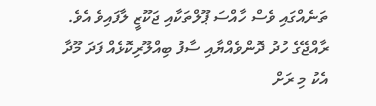ތަނެއްގައި ވެސް ހާއްސަ ޕޫލްތަކާއި ޖަކޫޒީ ލާފައިވެ އެވެ.
ރާއްޖޭގެ ހުދު ދޮންވެއްޔާއި ސާފު ބިއްލޫރިކޮޅެއް ފަދަ މޫދާ އެކު މި ރަށް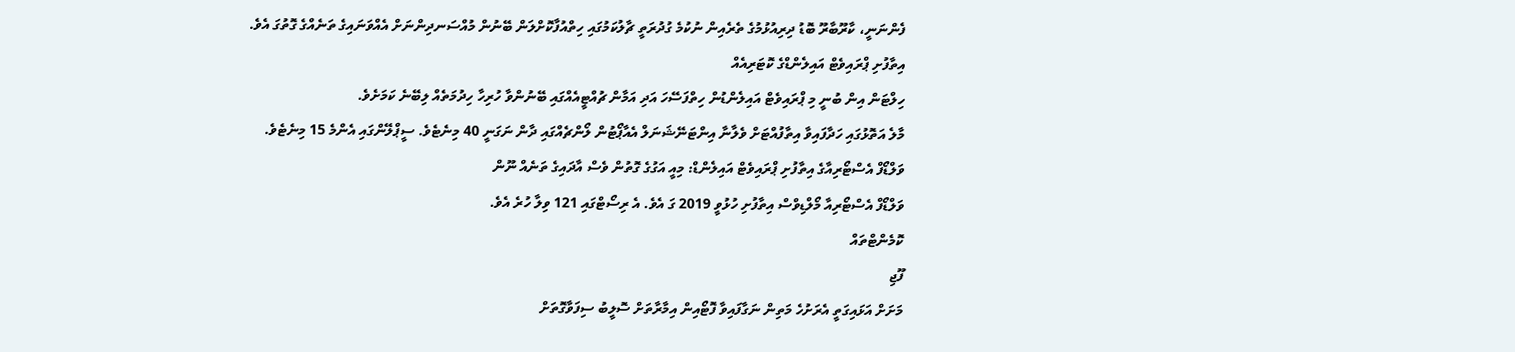ފެންނަނީ، ކާރޫބާރޫ ބޮޑު ދިރިއުޅުމުގެ ތެރެއިން ނުކުމެ ގުދުރަތީ ޗާލުކަމުގައި ހިތްއުފާކޮށްލަން ބޭނުން މުއްސަނދިންނަށް އެއްވަނައިގެ ތަނެއްގެ ގޮތުގަ އެވެ.
އިތާފުށި ޕްރައިވެޓް އައިލެންޑްގެ ކޮޓަރިއެއް
ހިލްޓަން އިން ބުނީ މި ޕްރައިވެޓް އައިލެންޑުން ހިތްފަސޭހަ އަދި އަމާން ޗުއްޓީއެއްގައި ބޭނުންވާ ހުރިހާ ހިދުމަތެއް ލިބޭނެ ކަމަށެވެ.
މާލެ އަތޮޅުގައި ހަދާފައިވާ އިތާފުއްޓަށް ވެލާނާ އިންޓަނޭޝަނަލް އެއާޕޯޓުން ލޯންޗެއްގައި ދާން ނަގަނީ 40 މިނެޓެވެ. ސީޕްލޭންގައި އެންމެ 15 މިނެޓެވެ.
ވަލްޑޯފް އެސްޓޯރިއާގެ އިތާފުށި ޕްރައިވެޓް އައިލެންޑް: މިއީ އަގުގެ ގޮތުން ވެސް އާދައިގެ ތަނެއް ނޫން
ވަލްޑޯފް އެސްޓޯރިއާ މޯލްޑިވްސް އިތާފުށި ހުޅުވީ 2019 ގަ އެވެ. އެ ރިސޯޓްގައި 121 ވިލާ ހުރެ އެވެ.
ކޮމެންޓްތައް
ފޫޖި
މަށަށް އަޅައިގަތީ އެރަށުހެ މަތިން ނަގާފައިވާ ފޮޓޯއިން އިމާރާތަށް ސޮލީބު ސިފަވާގޮތަށް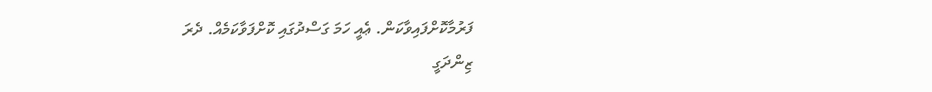ފަރުމާކޮށްފައިވާކަން. ޢެއީ ހަމަ ގަސްދުގައި ކޮށްފަވާކަމެއް. ދެރަ
ޒިންދަގީ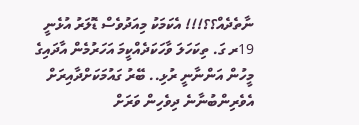ނާތެދެއް؟؟!!! އެކަމަކު މިއަދުވެސް ޑޮލަރު އުޅެނީ 19ރ ގަ. ތިކަހަލަ ވާހަކަދެއްކީމަ އަހަރުމެން އާދައިގެ މީހުން އަންނާނީ ރުޅި.. ބޭރު ގައުމަކަށްދާއިރަށް އެވެރިންބުނާނެ ދިވެހިން ވަރަށް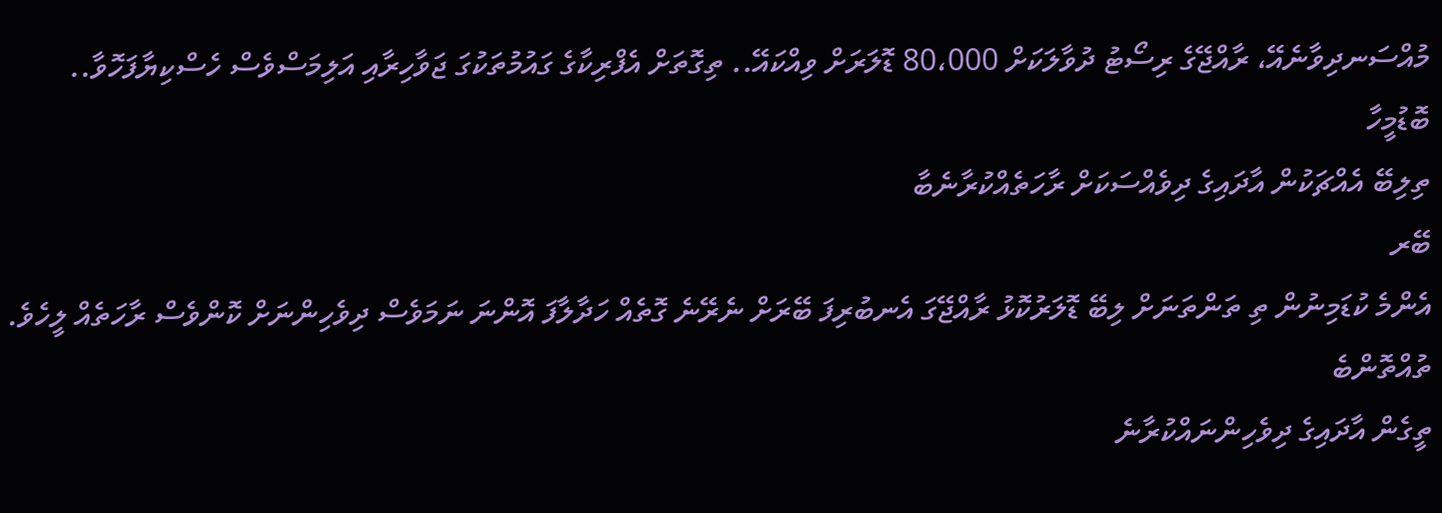މުއްސަނދިވާނެއޭ، ރާއްޖޭގެ ރިސޯޓު ދުވާލަކަށް 80،000 ޑޮލަރަށް ވިއްކައޭ.. ތިގޮތަށް އެފްރިކާގެ ގައުމުތަކުގަ ޖަވާހިރާއި އަލިމަސްވެސް ހެސްކިޔާފަހޮވާ..
ބޮޑުމީހާ
ތިލިބޭ އެއްޗަކުން އާދައިގެ ދިވެއްސަކަށް ރާހަތެއްކުރާނެބާ
ބޭރ
އެންމެ ކުޑަމިނުން ތި ތަންތަނަށް ލިބޭ ޑޮލަރުކޮޅު ރާއްޖޭގަ އެނބުރިފަ ބޭރަށް ނެރޭނެ ގޮތެއް ހަދާލާފަ އޮންނަ ނަމަވެސް ދިވެހިންނަށް ކޮންވެސް ރާހަތެއް ލީހެވެ.
ތުއްތޮންބެ
ތީގެން އާދައިގެ ދިވެހިންނައްކުރާނެ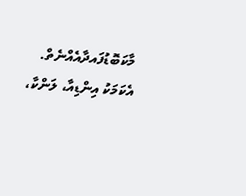މާކަބޮޑުފައދާއެއްނެތް. އެކަމަކު އިންޑިއާ، ލަންކާ،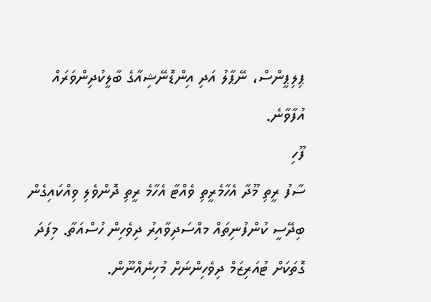ޕިލިޕީންސް، ނޭޕާލު އަދި އިންޑޮނޭޝިއާގެ ބާލީކުދިންވަރައް އުފާވާނެ.
ފޫހި
ސާފު ރީތި މޫދާ އެހާމެރީތި ވެއްޓާ އެހާމެ ރީތި ދޮންވެލި ވިއްކައިގެން ބިދޭސީ ކުންފުނިތައް މއްސަދިވާއިރު ދިވެހިން ހުސްއަތާ. މިފަދަ ގޮތަކަށް ޓުއަރިޒަމް ދިވެހިންނަށް މުހިނެއްނޫން.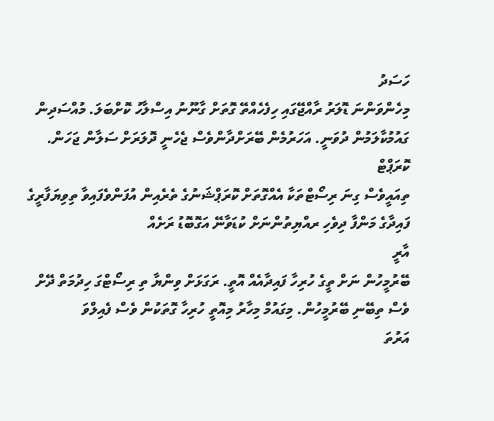ހަސަދު
މިހެންވަންނަ ޑޮލަރު ރާއްޖޭގައި ހިފެހެއްތޭ ގޮތަށް ގާނޫނު އިސްލާހު ކޮށްބަލަ. މުއްސަދިން ގައުމުކާލަމުން ދުވަނީ. އަހަރުމެން ބޭރަށްދާންވެސް ޖެހެނީ ދޮލަރަށް ސަލާން ޖަހަން.
ކޮރަޕްޓް
ތިއައީވެސް ގިނަ ރިސޯޓްތަކާ އެއްގޮތަށް ކޮރަޕްޝަނުގެ ތެރެއިން އުފަންވެފައިވާ ތިވިޔަފާރީގެ ފައިދާގެ މަންފާ ދިވެހި ރއްޔިތުންނަށް ކުޑަވާނޭ އަގޮބޮޑު ރަށެއް
އާރީ
ބޭރުމީހުން ނަށް ތީގެ ހުރިހާ ފައިދާއެއް އޮތީ. ރަގަޅަށް ވިންޔާ ތި ރިސޯޓްގަ ހިދުމަތް ދޭށް ވެސް ތިބޭނި ބޭރުމީހުން. މިގައުމް މިހާރު މިއޮތީ ހުރިހާ ގޮތަކުން ވެސް ފެއިލްވަ
އަރުތަ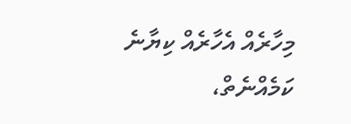މިހާރެއް އެހާރެއް ކިޔާނެ ކަމެއްނެތް،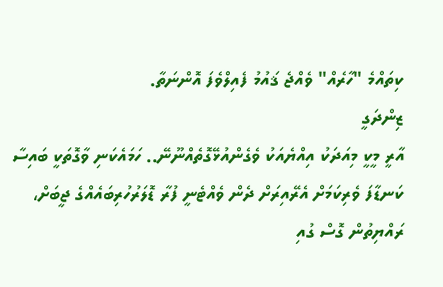ކިތައްމެ "ހާރެއް" ވެއްޖެ ޤައުމު ފެއިލްވެފަ އޮންނަތާ.
ޒިންދަގީ
އާރީ މީކީ މިއަދަކު އިއްޔެއަކު ވެގެންއުޅޭގޮތެއްނޫނޭ.. ހަމައެކަނި ވާގޮތަކީ ބައިސާ ކަނޑާފަ ވެރިކަމަށް އެރޭއިރަށް ދެން ވެއްޓެނީ ފުރާ ޑޮލަރުހުރިބައެއްގެ ޖީބަށް، ރައްޔިތުން ގޮސް ގުއި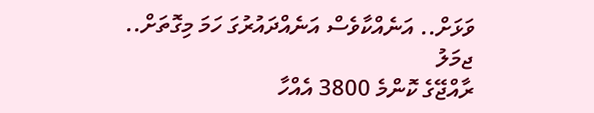ވަޅަށް.. އަނެއްކާވެސް އަނެއްދައުރުގަ ހަމަ މިގޮތަށް..
ޖމަލު
ރާއްޖޭގެ ކޮންމެ 3800 އެއްހާ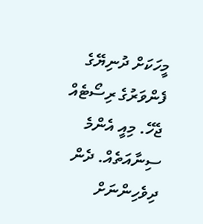މީހަކަށް ދުނިޔޭގެ ފެންވަރުގެ ރިސޯޓެއް ޖެހޭ. މިއީ އެންމެ ސިނާއަތެއް. ދެން ދިވެހިންނަށް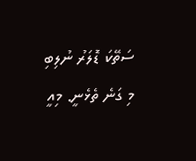ސަތޭކަ ޑޮލަރު ނުލިބި މި ގަނެ ތެޅެނީ. މިއީ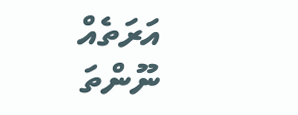އަރަތެއް ނޫންތަ